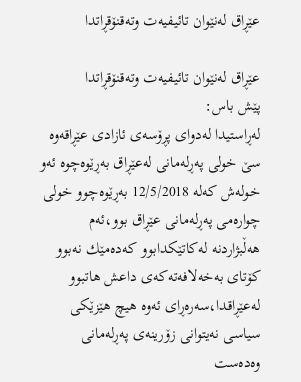عێڕاق له‌نێوان تائیفیه‌ت وته‌قنۆقڕاتدا

عێڕاق له‌نێوان تائیفیه‌ت وته‌قنۆقڕاتدا
پێش باس:
له‌ڕاستیدا له‌دوای پڕۆسه‌ی ئازادی عێڕاقه‌وه‌ سێ خولی په‌ڕله‌مانی له‌عێڕاق به‌ڕێوه‌چوه‌ ئه‌و خوله‌ش كه‌له‌ 12/5/2018 به‌ڕێوه‌چوو خولی چواره‌می په‌ڕله‌مانی عێڕاق بوو،ئه‌م هه‌ڵبژاردنه‌ له‌كاتێكدابوو كه‌ده‌مێك نه‌بوو كۆتای به‌خه‌لافه‌ته‌كه‌ی داعش هاتبوو له‌عێڕاقدا،سه‌ره‌ڕای ئه‌وه‌ هیچ هێزێكی سیاسی نه‌یتوانی زۆرینه‌ی په‌ڕله‌مانی وه‌ده‌ست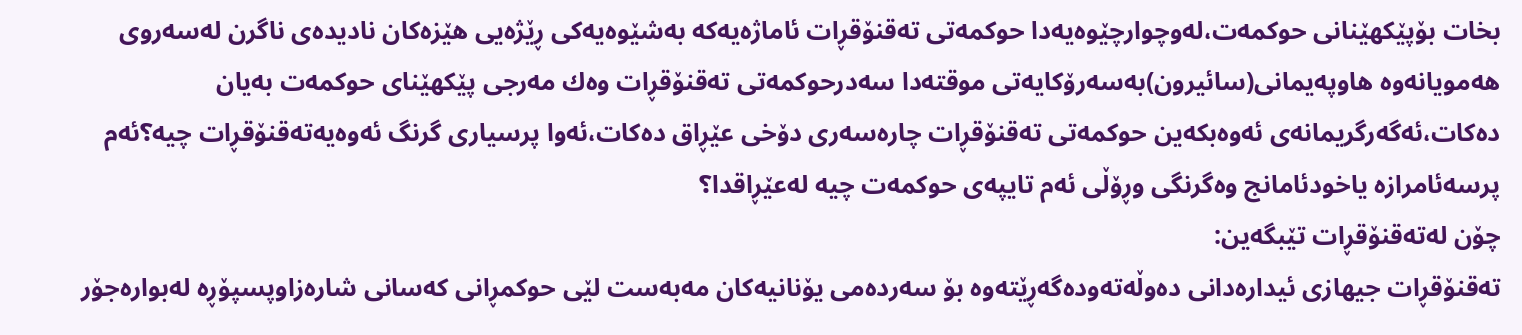بخات بۆپێكهێنانی حوكمه‌ت،له‌وچوارچێوه‌یه‌دا حوكمه‌تی ته‌قنۆقڕات ئاماژه‌یه‌كه‌ به‌شێوه‌یه‌كی ڕێژه‌یی هێزه‌كان نادیده‌ی ناگرن له‌سه‌روی هه‌مویانه‌وه‌ هاوپه‌یمانی(سائیرون)به‌سه‌رۆكایه‌تی موقته‌دا سه‌درحوكمه‌تی ته‌قنۆقڕات وه‌ك مه‌رجی پێكهێنای حوكمه‌ت به‌یان ده‌كات،ئه‌گه‌رگریمانه‌ی ئه‌وه‌بكه‌ین حوكمه‌تی ته‌قنۆقڕات چاره‌سه‌ری دۆخی عێڕاق ده‌كات،ئه‌وا پرسیاری گرنگ ئه‌وه‌یه‌ته‌قنۆقڕات چیه‌؟ئه‌م پرسه‌ئامرازه‌ یاخودئامانج وه‌گرنگی وڕۆڵی ئه‌م تایپه‌ی حوكمه‌ت چیه‌ له‌عێڕاقدا؟
چۆن له‌ته‌قنۆقڕات تێبگه‌ین:
ته‌قنۆقڕات جیهازی ئیداره‌دانی ده‌‌وڵه‌ته‌وده‌گه‌ڕێته‌وه‌ بۆ سه‌رده‌می یۆنانیه‌كان مه‌به‌ست لێی حوكمڕانی كه‌سانی شاره‌زاوپسپۆڕه‌ له‌بواره‌جۆر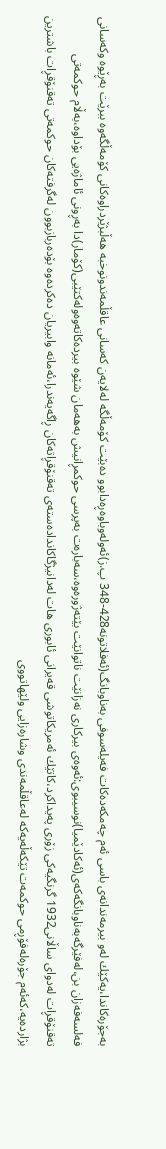به‌جۆره‌كاندا،یه‌كێك له‌و بیرمه‌ندانه‌ی باسی ئه‌م چه‌مكه‌ده‌كات فه‌یله‌سوفی به‌ناوبانگ(ئه‌فلاتونه‌428-348 پ.ز)ئه‌وله‌وباوه‌ڕه‌دابوو ده‌بێت كۆمه‌ڵگه‌ له‌لایه‌ن كه‌سانی عاقڵمه‌ندونوخبه‌ هه‌ڵبژێردراوه‌كانی كۆمه‌ڵگه‌وه‌ ببرێت به‌ڕێوه‌ وكه‌سانی فه‌لسه‌فه‌زان بن،له‌فێرگه‌به‌ناوبانگه‌كه‌ی(ئه‌كادێمیا)نوسیبوی:ئه‌وه‌ی بیركاری نه‌زانێت ناتوانێت بێته‌ژوره‌وه‌،سه‌باره‌ت به‌پرسی حوكمڕانیش به‌هه‌مان شێوه‌ بیرده‌كاته‌وه‌وله‌كتێبی(كۆمار)دا به‌ڕونی ئاماژه‌یی بۆداوه‌،به‌ڵام حوكمه‌تی ته‌قنۆقڕات له‌دوای ساڵانی1932 گرنگیه‌كی زۆری په‌یداكرد،كاتێك ئه‌مریكاتوشی قه‌یرانی ئابوری هات له‌دانیژگاكانداده‌سته‌ی ته‌قنۆقڕاته‌كان ڕاگه‌یه‌ندرا،ئه‌مانه‌ وابیریان ده‌كرده‌وه‌ بۆده‌ربازبوون له‌گرفته‌كان حوكمه‌تی ته‌قنۆقڕات باشترین بژارده‌یه‌،كه‌ئه‌م جۆره‌له‌فۆڕمی حوكمه‌ت تێكه‌ڵه‌یه‌كه‌ له‌عاقڵمه‌ندی وشاره‌زایی ولێهاتووی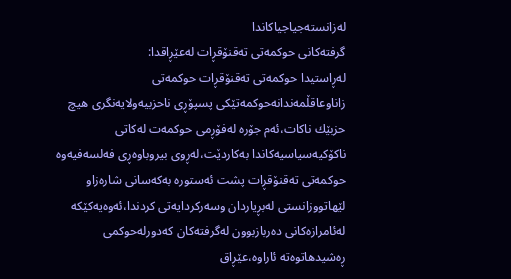له‌زانسته‌جیاجیاكاندا
گرفته‌كانی حوكمه‌تی ته‌قنۆقڕات له‌عێڕاقدا:
له‌ڕاستیدا حوكمه‌تی ته‌قنۆقڕات حوكمه‌تی زاناوعاقڵمه‌ندانه‌حوكمه‌تێكی پسپۆڕی ناحزبیه‌ولایه‌نگری هیچ حزبێك ناكات،ئه‌م جۆره‌ له‌فۆڕمی حوكمه‌ت له‌كاتی ناكۆكیه‌سیاسیه‌كاندا به‌كاردێت،له‌ڕوی بیروباوه‌ڕی فه‌لسه‌فیه‌وه‌ حوكمه‌تی ته‌قنۆقڕات پشت ئه‌ستوره‌ به‌كه‌سانی شاره‌زاو لێهاتووزانستی له‌بڕیاردان وسه‌ركردایه‌تی كردندا،ئه‌وه‌یه‌كێكه‌ له‌ئامرازه‌كانی ده‌ربازبوون له‌گرفته‌كان كه‌دورله‌حوكمی ڕه‌شیدهاتوه‌ته‌ ئاراوه‌،عێڕاق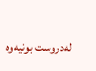له‌دروست بونیه‌وه‌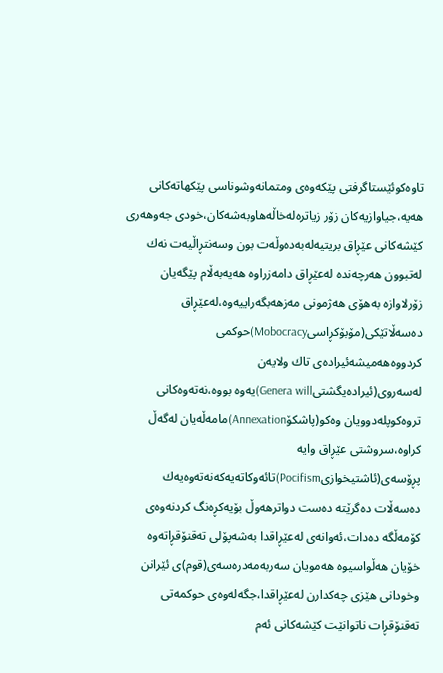تاوه‌كوئێستاگرفتی پێكه‌وه‌ی ومتمانه‌وشوناسی پێكهاته‌كانی هه‌یه‌،جیاوازیه‌كان زۆر زیاتره‌له‌خاڵه‌هاوبه‌شه‌كان،خودی جه‌وهه‌ری كێشه‌كانی عێڕاق بریتیه‌له‌به‌ده‌وڵه‌ت بون وسه‌نتڕاڵیه‌ت نه‌ك له‌تبوون هه‌رچه‌نده‌ له‌عێڕاق دامه‌زراوه‌ هه‌یه‌به‌ڵام پێگه‌یان زۆرلاوازه‌ به‌هۆی هه‌ژمونی مه‌زهه‌بگه‌راییه‌وه‌،له‌عێڕاق ده‌سه‌ڵاتێكی(مۆبۆكڕاسیMobocracy)حوكمی كردووه‌هه‌میشه‌ئیراده‌ی تاك ولایه‌ن له‌سه‌روی(ئیراده‌یگشتیGenera will)یه‌وه‌ بووه‌،نه‌ته‌وه‌كانی تروه‌كوپله‌دوویان وه‌كو(پاشكۆAnnexation)مامه‌ڵه‌یان له‌گه‌ڵ كراوه‌،سروشتی عێڕاق وایه‌ پڕۆسه‌ی(ئاشتیخوازیPocifism)تائه‌وكاته‌یه‌كه‌نه‌ته‌وه‌یه‌ك ده‌سه‌ڵات ده‌گرێته‌ ده‌ست دواترهه‌وڵ بۆیه‌كڕه‌نگ كردنه‌وه‌ی كۆمه‌ڵگه‌ ده‌دات،ئه‌وانه‌ی له‌عێڕاقدا به‌شه‌پۆلی ته‌قنۆقڕاته‌وه‌ خۆیان هه‌ڵواسیوه‌ هه‌مویان سه‌ربه‌مه‌دره‌سه‌ی(قوم)ی ئێرانن وخودانی هێزی چه‌كدارن له‌عێڕاقدا،جگه‌له‌وه‌ی حوكمه‌تی ته‌قنۆقڕات ناتوانێت كێشه‌كانی ئه‌م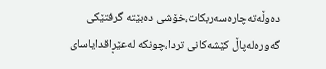ده‌وڵه‌ته‌چاره‌سه‌ربكات،خۆشی ده‌بێته‌ گرفتێكی گه‌وره‌له‌پاڵ كێشه‌كانی تردا،چونكه‌ له‌عێڕاقدایاسای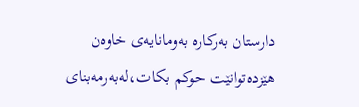دارستان به‌ركاره‌ به‌ومانایه‌ی خاوه‌ن هێزده‌توانێت حوكم بكات،له‌به‌رمه‌بنای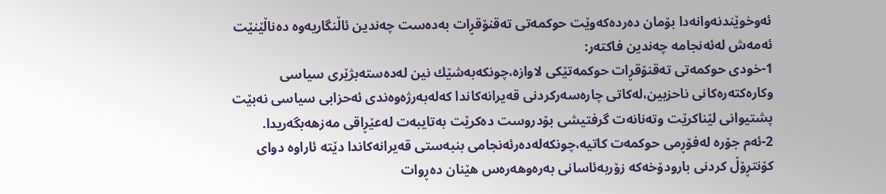ئه‌وخوێندنه‌وانه‌دا بۆمان ده‌رده‌كه‌وێت حوكمه‌تی ته‌قنۆقڕات به‌ده‌ست چه‌ندین ئاڵنگاریه‌وه‌ ده‌ناڵێنێت ئه‌مه‌ش له‌ئه‌نجامه‌ چه‌ندین فاكته‌ر:
1-خودی حوكمه‌تی‌ ته‌قنۆقڕات حوكمه‌تێكی لاوازه،چونكه‌به‌شێك نین له‌ده‌سته‌بژێری سیاسی وكاره‌كته‌ره‌كانی ناحزبین،له‌كاتی چاره‌سه‌ركردنی قه‌یرانه‌كاندا كه‌له‌به‌رژه‌وه‌ندی ئه‌حزابی سیاسی نه‌بێت پشتیوانی لێناكرێت وته‌نانه‌ت گرفتیشی بۆدروست ده‌كرێت به‌تایبه‌ت له‌عێڕاقی مه‌زهه‌بگه‌ریدا.
2-ئه‌م جۆره‌ له‌فۆڕمی حوكمه‌ت كاتیه‌،چونكه‌له‌ده‌رئه‌نجامی بنبه‌ستی قه‌یرانه‌كاندا دێته‌ ئاراوه‌ دوای كۆنتڕۆڵ كردنی بارودۆخه‌كه‌ زۆربه‌ئاسانی به‌ره‌وهه‌ره‌س هێنان ده‌ڕوات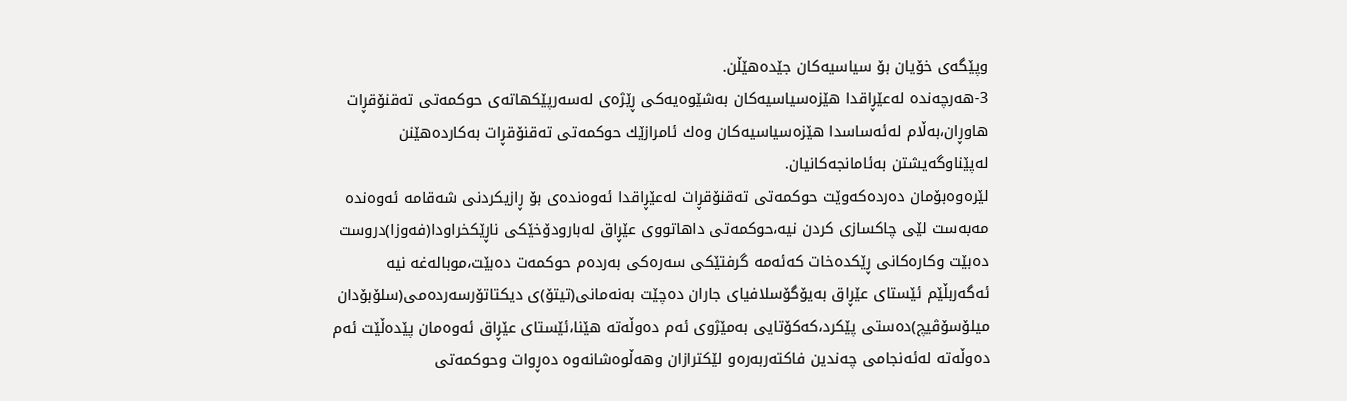وپێگه‌ی خۆیان بۆ سیاسیه‌كان جێده‌هێڵن.
3-هه‌رچه‌نده‌ له‌عێڕاقدا هێزه‌سیاسیه‌كان به‌شێوه‌یه‌كی ڕێژه‌ی له‌سه‌رپێكهاته‌ی حوكمه‌تی ته‌قنۆقڕات هاوڕان،به‌ڵام له‌ئه‌ساسدا هێزه‌سیاسیه‌كان وه‌ك ئامرازێك حوكمه‌تی ته‌قنۆقڕات به‌كارده‌هێنن له‌پێناوگه‌یشتن به‌ئامانجه‌كانیان.
لێره‌وه‌بۆمان ده‌رده‌كه‌وێت حوكمه‌تی ته‌قنۆقڕات له‌عێڕاقدا ئه‌وه‌نده‌ی بۆ ڕازیكردنی شه‌قامه‌ ئه‌وه‌نده‌ مه‌به‌ست لێی چاكسازی كردن نیه‌،حوكمه‌تی داهاتووی عێڕاق له‌بارودۆخێكی ناڕێكخراودا(فه‌وزا)دروست ده‌بێت وكاره‌كانی ڕێكده‌خات كه‌ئه‌مه‌ گرفتێكی سه‌ره‌كی به‌رده‌م حوكمه‌ت ده‌بێت،موباله‌غه‌ نیه‌ ئه‌گه‌ربڵێم ئێستای عێڕاق به‌یۆگۆسلافیای جاران ده‌چێت به‌نه‌مانی(تیتۆ)ی دیكتاتۆرسه‌رده‌می(سلۆبۆدان میلۆسۆڤیچ)ده‌ستی پێكرد،كه‌كۆتایی به‌مێژوی ئه‌م ده‌وڵه‌ته‌ هێنا،ئێستای عێڕاق ئه‌وه‌مان پێده‌ڵێت ئه‌م د‌ه‌وڵه‌ته له‌ئه‌نجامی چه‌ندین فاكته‌ربه‌ره‌و لێكترازان وهه‌ڵوه‌شانه‌وه‌ ده‌ڕوات وحوكمه‌تی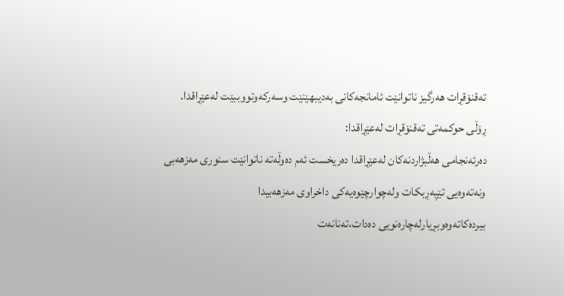ته‌قنۆقڕات هه‌رگیز ناتوانێت ئامانجه‌كانی به‌دیبهێنێت وسه‌ركه‌وتووببێت له‌عێڕاقدا.
ڕۆڵی حوكمه‌تی ته‌قنۆقڕات له‌عێڕاقدا:
ده‌رئه‌نجامی هه‌ڵبژاردنه‌كان له‌عێڕاقدا ده‌ریخست ئه‌م ده‌وڵه‌ته‌ ناتوانێت سنوری مه‌زهه‌بی ونه‌ته‌وه‌یی تێپه‌ڕبكات وله‌چوارچێوه‌یه‌كی داخراوی مه‌زهه‌بیدا بیرده‌كاته‌وه‌وبڕیارله‌چاره‌نویی ده‌دات،ته‌نانه‌ت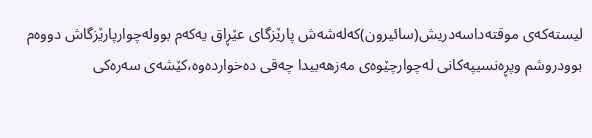لیسته‌كه‌ی موقته‌داسه‌دریش(سائیرون)كه‌له‌شه‌ش پارێزگای عێڕاق یه‌كه‌م بووله‌چوارپارێزگاش دووه‌م بوودروشم وپڕه‌نسیپه‌كانی له‌چوارچێوه‌ی مه‌زهه‌بیدا چه‌قی ده‌خوارده‌وه‌،كێشه‌ی سه‌ره‌كی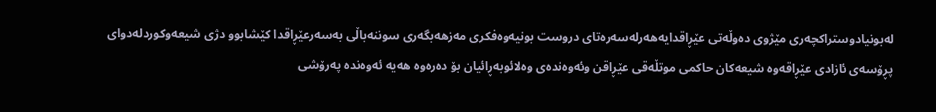له‌بونیادوستراكچه‌ری مێژوی ده‌وڵه‌تی عێڕاقدایه‌هه‌رله‌سه‌ره‌تای دروست بونیه‌وه‌فكری مه‌زهه‌بگه‌ری سوننه‌باڵی به‌سه‌رعێڕاقدا كێشابوو دژی شیعه‌وكوردله‌دوای پڕۆسه‌ی ئازادی عێڕاقه‌وه‌ شیعه‌كان حاكمی موتڵه‌قی عێڕاقن وئه‌وه‌نده‌ی وه‌لائوبه‌ڕائیان بۆ ده‌ره‌وه‌ هه‌یه‌ ئه‌وه‌نده‌ په‌رۆشی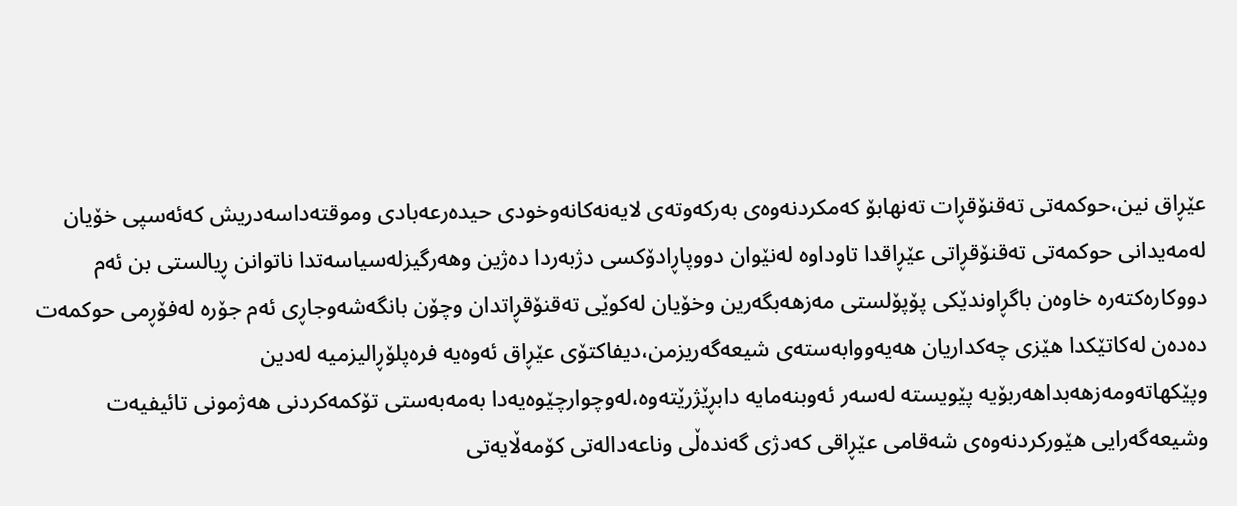عێڕاق نین،حوكمه‌تی ته‌قنۆقڕات ته‌نهابۆ كه‌مكردنه‌وه‌ی به‌ركه‌وته‌ی لایه‌نه‌كانه‌وخودی حیده‌رعه‌بادی وموقته‌داسه‌دریش كه‌ئه‌سپی خۆیان له‌مه‌یدانی حوكمه‌تی ته‌قنۆقڕاتی عێڕاقدا تاوداوه‌ له‌نێوان دووپاڕادۆكسی دژبه‌ردا ده‌ژین وهه‌رگیزله‌سیاسه‌تدا ناتوانن ڕیالستی بن ئه‌م دووكاره‌كته‌ره‌ خاوه‌ن باگڕاوندێكی پۆپۆلستی مه‌زهه‌بگه‌رین وخۆیان له‌كوێی ته‌قنۆقڕاتدان وچۆن بانگه‌شه‌وجاڕی ئه‌م جۆره‌ له‌فۆڕمی حوكمه‌ت ده‌ده‌ن له‌كاتێكدا هێزی چه‌كداریان هه‌یه‌ووابه‌سته‌ی شیعه‌گه‌ریزمن،دیفاكتۆی عێڕاق ئه‌وه‌یه‌ فره‌پلۆڕالیزمیه‌ له‌دین وپێكهاته‌ومه‌زهه‌بداهه‌ربۆیه‌ پێویسته‌ له‌سه‌ر ئه‌وبنه‌مایه‌ دابڕێژرێته‌وه‌،له‌وچوارچێوه‌یه‌دا به‌مه‌به‌ستی تۆكمه‌كردنی هه‌ژمونی تائیفیه‌ت وشیعه‌گه‌رایی هێوركردنه‌وه‌ی شه‌قامی عێڕاقی كه‌دژی گه‌نده‌ڵی وناعه‌داله‌تی كۆمه‌ڵایه‌تی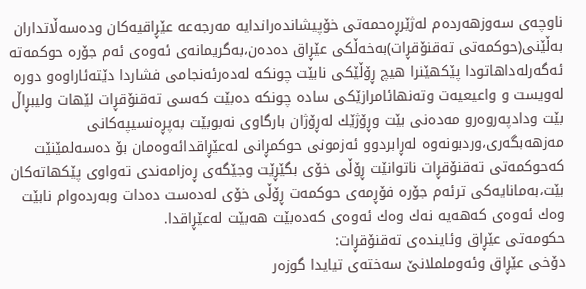ناوچه‌ی سه‌وزهه‌رده‌م له‌ژێرڕه‌حمه‌تی خۆپیشانده‌راندایه‌ مه‌رجه‌عه‌ عێڕاقیه‌كان وده‌سه‌ڵاتداران به‌ڵێنی(حوكمه‌تی ته‌قنۆقڕات)به‌خه‌ڵكی عێڕاق ده‌ده‌ن،به‌گریمانه‌ی ئه‌وه‌ی ئه‌م جۆره‌ حوكمه‌ته‌ ئه‌گه‌رله‌داهاتودا پێكھێنرا هیچ ڕۆڵێكی نابێت چونكه‌ له‌ده‌رئه‌نجامی فشاردا دێته‌ئاراوه‌و دوره‌ له‌ویست و واعیعیه‌ت وته‌نهائامرازێكی ساده‌ چونكه‌ ده‌بێت كه‌سی ته‌قنۆقڕات لێهات ولیبڕاڵ بێت ودادپه‌روه‌رو مه‌ده‌نی بێت وڕۆژێك له‌ڕۆژان بارگاوی نه‌بوبێت به‌پڕه‌نسیپه‌كانی مه‌زهه‌بگه‌ری،وردبونه‌وه‌ له‌ڕابردوو ئه‌زمونی حوكمڕانی له‌عێڕاقدائه‌وه‌مان بۆ ده‌سه‌لمێنێت كه‌حوكمه‌تی ته‌قنۆقڕات ناتوانێت ڕۆڵی خۆی بگێڕێت وجێگه‌ی ڕه‌زامه‌ندی ته‌واوی پێكهاته‌كان بێت،به‌مانایه‌كی ترئه‌م جۆره‌ فۆڕمه‌ی حوكمه‌ت ڕۆڵی خۆی له‌ده‌ست ده‌دات وبه‌رده‌وام نابێت وه‌ك ئه‌وه‌ی كه‌هه‌یه‌ نه‌ك وه‌ك ئه‌وه‌ی كه‌ده‌بێت هه‌بێت له‌عێڕاقدا.
حكومه‌تی عێڕاق وئاینده‌ی ته‌قنۆقڕات:
دۆخی عێڕاق وئه‌وململانێ سه‌خته‌ی تیایدا گوزه‌ر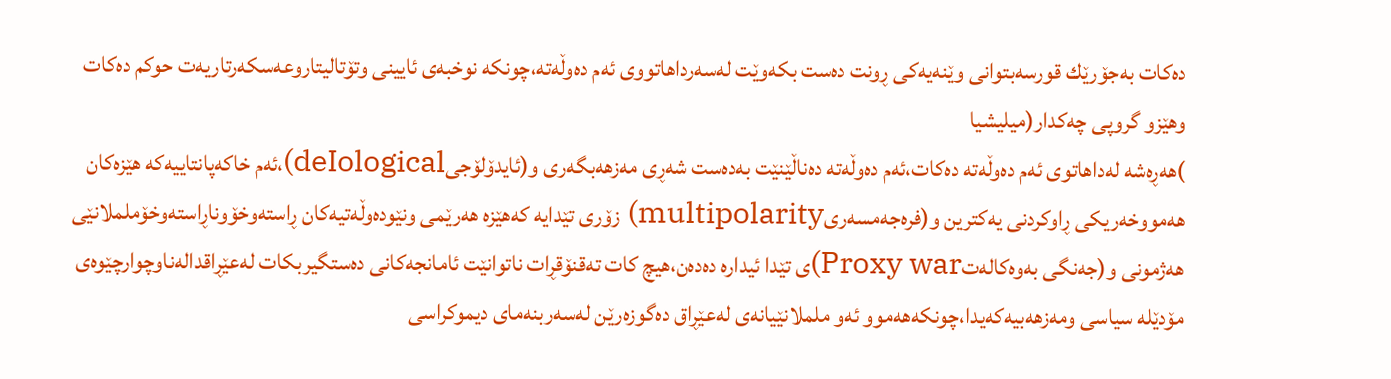ده‌كات به‌جۆرێك قورسه‌بتوانی وێنه‌یه‌كی ڕونت ده‌ست بكه‌وێت له‌سه‌رداهاتووی ئه‌م ده‌وڵه‌ته‌،چونكه‌ نوخبه‌ی ئایینی وتۆتالیتاروعه‌سكه‌رتاریه‌ت حوكم ده‌كات وهێزو گروپی چه‌كدار(میلیشیا
)هه‌ڕه‌شه‌ له‌داهاتوی ئه‌م ده‌وڵه‌ته‌ ده‌كات،ئه‌م ده‌وڵه‌ته‌ ده‌ناڵێنێت به‌ده‌ست شه‌ڕی مه‌زهه‌بگه‌ری و(ئایدۆلۆجیdeIological)،ئه‌م خاكه‌پانتاییه‌كه‌ هێزه‌كان هه‌مووخه‌ریكی ڕاوكردنی یه‌كترین و(فره‌جه‌مسه‌ریmultipolarity) زۆری تێدایه‌ كه‌هێزه‌ هه‌رێمی ونێوده‌وڵه‌تیه‌كان ڕاسته‌وخۆوناڕاسته‌وخۆململانێی هه‌ژمونی و(جه‌نگی به‌وه‌كاله‌تProxy war)ی تێدا ئیداره‌ ده‌ده‌ن،هیچ كات ته‌قنۆقڕات ناتوانێت ئامانجه‌كانی ده‌ستگیربكات له‌عێڕاقداله‌ناوچوارچێوه‌ی مۆدێله‌ سیاسی ومه‌زهه‌بیه‌كه‌یدا،چونكه‌هه‌موو ئه‌و ململانێیانه‌ی له‌عێڕاق ده‌گوزه‌رێن له‌سه‌ربنه‌مای دیموكراسی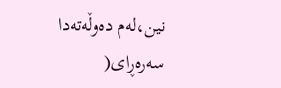نین،له‌م ده‌وڵه‌ته‌دا سه‌ره‌ڕای(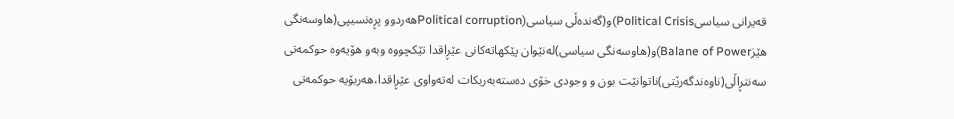قه‌یرانی سیاسیPolitical Crisis)و(گه‌نده‌ڵی سیاسی(Political corruptionهه‌ردوو پڕه‌نسیپی(هاوسه‌نگی هێزBalane of Power)و(هاوسه‌نگی سیاسی)له‌نێوان پێكهاته‌كانی عێڕاقدا تێكچووه‌ وبه‌و هۆیه‌وه‌ حوكمه‌تی سه‌نتڕاڵی(ناوه‌ندگه‌رێتی)ناتوانێت بون و وجودی خۆی ده‌سته‌به‌ربكات له‌ته‌واوی عێڕاقدا،هه‌ربۆیه‌ حوكمه‌تی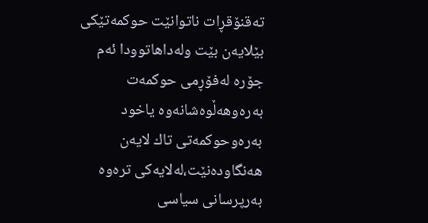ته‌قنۆقڕات ناتوانێت حوكمه‌تێكی بێلایه‌ن بێت وله‌داهاتوودا ئه‌م جۆره‌ له‌فۆڕمی حوكمه‌ت به‌ره‌وهه‌ڵوه‌شانه‌وه‌ یاخود به‌ره‌وحوكمه‌تی تاك لایه‌ن هه‌نگاوده‌نێت،له‌لایه‌كی تره‌وه‌ به‌رپرسانی سیاسی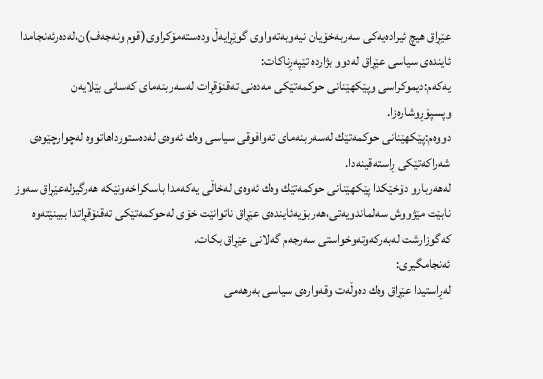عێڕاق هیچ ئیراده‌یه‌كی سه‌ربه‌خۆیان نیه‌وبه‌ته‌واوی گوێڕایه‌ڵ وده‌سته‌مۆكراوی(قوم ونه‌جه‌ف)ن،له‌ده‌رئه‌نجامدا ئاینده‌ی سیاسی عێڕاق له‌دوو بژارده‌ تێپه‌ڕناكات:
یه‌كه‌م:دیموكراسی وپێكهێنانی حوكمه‌تێكی مه‌ده‌نی ته‌قنۆقڕات له‌سه‌ربنه‌مای كه‌سانی بێلایه‌ن وپسپۆڕوشاره‌زا.
دووه‌م:پێكهێنانی حوكمه‌تێك له‌سه‌ربنه‌مای ته‌وافوقی سیاسی وه‌ك ئه‌وه‌ی له‌ده‌ستورداهاتووه‌ له‌چوارچێوه‌ی شه‌راكه‌تێكی ڕاسته‌قینه‌دا.
له‌هه‌ربارو دۆخێكدا پێكهێنانی حوكمه‌تێك وه‌ك ئه‌وه‌ی له‌خاڵی یه‌كه‌مدا باسكراخه‌ونێكه‌ هه‌رگیزله‌عێڕاق سه‌وز نابێت مێژووش سه‌لماندویه‌تی،هه‌ربۆیه‌ئاینده‌ی عێڕاق ناتوانێت خۆی له‌حوكمه‌تێكی ته‌قنۆقڕاتدا ببینێته‌وه‌ كه‌گوزارشت له‌به‌ركه‌وته‌وخواستی سه‌رجه‌م گه‌لانی عێڕاق بكات.
ئه‌نجامگیری:
له‌ڕاستیدا عێڕاق وه‌ك ده‌وڵه‌ت وقه‌واره‌ی سیاسی به‌رهه‌می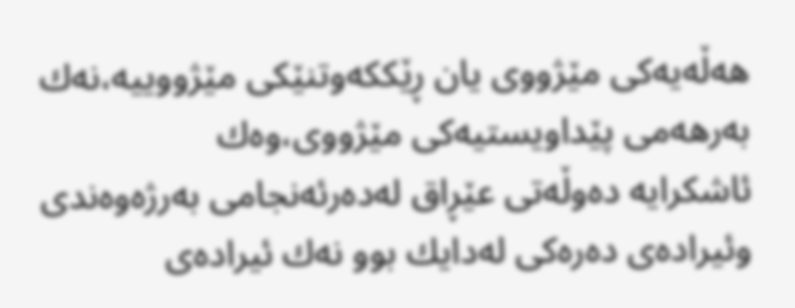هه‌ڵه‌یه‌كی مێژووی یان ڕێككه‌وتنێكی مێژووییه‌،نه‌ك به‌رهه‌می پێداویستیه‌كی مێژووی،وه‌ك ئاشكرایه ‌ده‌وڵه‌تی عێڕاق له‌ده‌رئه‌نجامی به‌رژه‌وه‌ندی وئیراده‌ی ده‌ره‌كی له‌دایك بوو نه‌ك ئیراده‌ی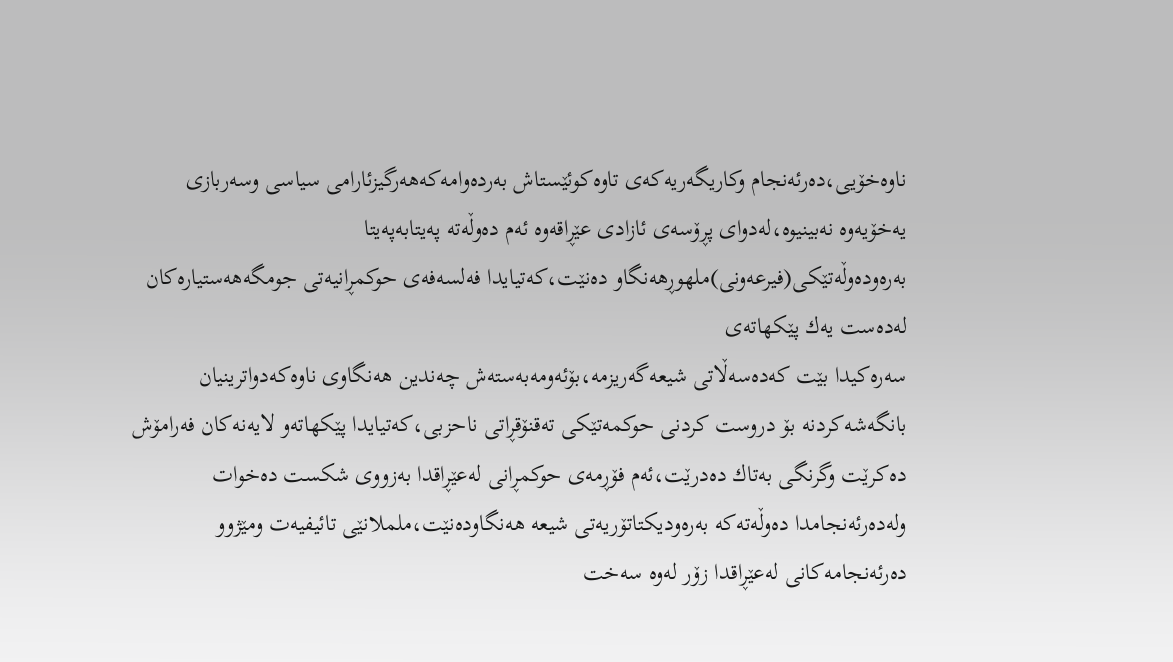ناوه‌خۆیی،ده‌رئه‌نجام وكاریگه‌ریه‌كه‌ی تاوه‌كوئێستاش به‌رده‌وامه‌كه‌هه‌رگیزئارامی سیاسی وسه‌ربازی یه‌خۆیه‌وه‌ نه‌بینیوه‌،له‌دوای پڕۆسه‌ی ئازادی عێڕاقه‌وه‌ ئه‌م ده‌وڵه‌ته‌ په‌یتابه‌په‌یتا به‌ره‌وده‌وڵه‌تێكی(فیرعه‌ونی)ملهوڕهه‌نگاو ده‌نێت،كه‌تیایدا فه‌لسه‌فه‌ی حوكمڕانیه‌تی جومگه‌هه‌ستیاره‌كان له‌ده‌ست یه‌ك پێكهاته‌ی
سه‌ره‌كیدا بێت كه‌ده‌سه‌ڵاتی شیعه‌گه‌ریزمه‌،بۆئه‌ومه‌به‌سته‌ش چه‌ندین هه‌نگاوی ناوه‌كه‌دواترینیان بانگه‌شه‌كردنه‌ بۆ دروست كردنی حوكمه‌تێكی ته‌قنۆقڕاتی ناحزبی‌،كه‌تیایدا پێكهاته‌و لایه‌نه‌كان فه‌رامۆش ده‌كرێت وگرنگی به‌تاك ده‌درێت،ئه‌م فۆڕمه‌ی حوكمڕانی له‌عێڕاقدا به‌زووی شكست ده‌خوات وله‌ده‌رئه‌نجامدا ده‌وڵه‌ته‌كه‌ به‌ره‌ودیكتاتۆریه‌تی شیعه‌ هه‌نگاوده‌نێت،ململانێی تائیفیه‌ت ومێژوو ده‌رئه‌نجامه‌كانی له‌عێڕاقدا زۆر له‌وه‌ سه‌خت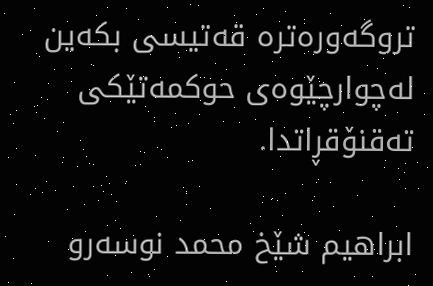تروگه‌وره‌تره‌ قه‌تیسی بكه‌ین له‌چوارچێوه‌ی حوكمه‌تێكی ته‌قنۆقڕاتدا.

ابراهیم شێخ محمد نوسه‌رو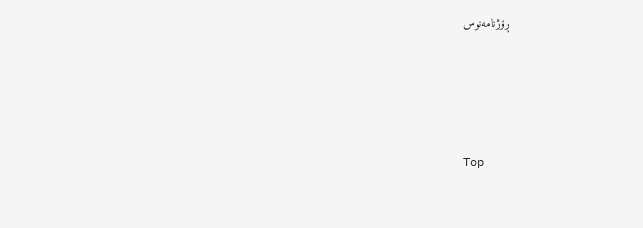ڕۆژنامه‌نوس




Top